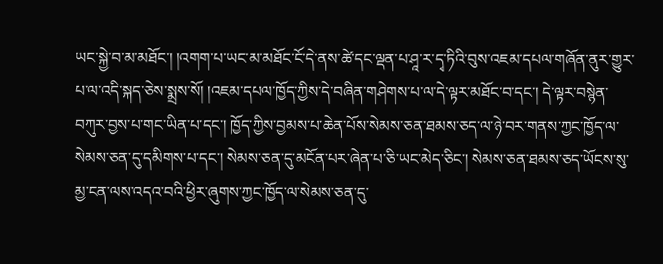ཡང་སྐྱེ་བ་མ་མཐོང་། །འགག་པ་ཡང་མ་མཐོང་ངོ་དེ་ནས་ཚེ་དང་ལྡན་པ་ཤཱ་ར་དྭ་ཏིའི་བུས་འཇམ་དཔལ་གཞོན་ནུར་གྱུར་པ་ལ་འདི་སྐད་ཅེས་སྨྲས་སོ། །འཇམ་དཔལ་ཁྱོད་ཀྱིས་དེ་བཞིན་གཤེགས་པ་ལ་དེ་ལྟར་མཐོང་བ་དང་། དེ་ལྟར་བསྙེན་བཀུར་བྱས་པ་གང་ཡིན་པ་དང་། ཁྱོད་ཀྱིས་བྱམས་པ་ཆེན་པོས་སེམས་ཅན་ཐམས་ཅད་ལ་ཉེ་བར་གནས་ཀྱང་ཁྱོད་ལ་སེམས་ཅན་དུ་དམིགས་པ་དང་། སེམས་ཅན་དུ་མངོན་པར་ཞེན་པ་ཅི་ཡང་མེད་ཅིང་། སེམས་ཅན་ཐམས་ཅད་ཡོངས་སུ་མྱ་ངན་ལས་འདའ་བའི་ཕྱིར་ཞུགས་ཀྱང་ཁྱོད་ལ་སེམས་ཅན་དུ་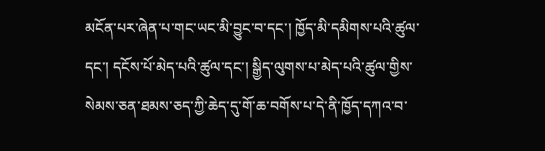མངོན་པར་ཞེན་པ་གང་ཡང་མི་བྱུང་བ་དང་། ཁྱོད་མི་དམིགས་པའི་ཚུལ་དང་། དངོས་པོ་མེད་པའི་ཚུལ་དང་། སྒྱིད་ལུགས་པ་མེད་པའི་ཚུལ་གྱིས་སེམས་ཅན་ཐམས་ཅད་ཀྱི་ཆེད་དུ་གོ་ཆ་བགོས་པ་དེ་ནི་ཁྱོད་དཀའ་བ་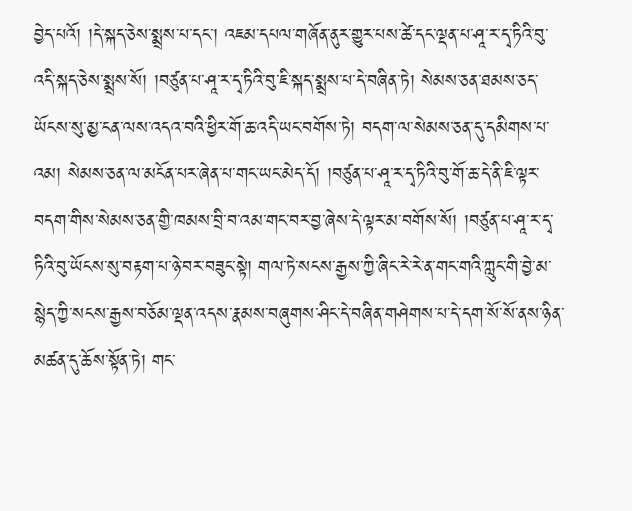བྱེད་པའོ། །དེ་སྐད་ཅེས་སྨྲས་པ་དང་། འཇམ་དཔལ་གཞོན་ནུར་གྱུར་པས་ཚེ་དང་ལྡན་པ་ཤཱ་ར་དྭ་ཏིའི་བུ་འདི་སྐད་ཅེས་སྨྲས་སོ། །བཙུན་པ་ཤཱ་ར་དྭ་ཏིའི་བུ་ཇི་སྐད་སྨྲས་པ་དེ་བཞིན་ཏེ། སེམས་ཅན་ཐམས་ཅད་ཡོངས་སུ་མྱ་ངན་ལས་འདའ་བའི་ཕྱིར་གོ་ཆ་འདི་ཡང་བགོས་ཏེ། བདག་ལ་སེམས་ཅན་དུ་དམིགས་པ་འམ། སེམས་ཅན་ལ་མངོན་པར་ཞེན་པ་གང་ཡང་མེད་དོ། །བཙུན་པ་ཤཱ་ར་དྭ་ཏིའི་བུ་གོ་ཆ་དེ་ནི་ཇི་ལྟར་བདག་གིས་སེམས་ཅན་གྱི་ཁམས་བྲི་བ་འམ་གང་བར་བྱ་ཞེས་དེ་ལྟར་མ་བགོས་སོ། །བཙུན་པ་ཤཱ་ར་དྭ་ཏིའི་བུ་ཡོངས་སུ་བརྟག་པ་ཉེ་བར་བཟུང་སྟེ། གལ་ཏེ་སངས་རྒྱས་ཀྱི་ཞིང་རེ་རེ་ན་གང་གའི་ཀླུང་གི་བྱེ་མ་སྙེད་ཀྱི་སངས་རྒྱས་བཅོམ་ལྡན་འདས་རྣམས་བཞུགས་ཤིང་དེ་བཞིན་གཤེགས་པ་དེ་དག་སོ་སོ་ནས་ཉིན་མཚན་དུ་ཆོས་སྟོན་ཏེ། གང་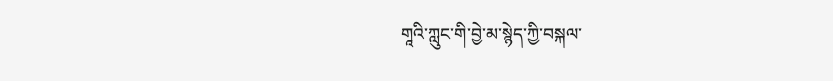གཱའི་ཀླུང་གི་བྱེ་མ་སྙེད་ཀྱི་བསྐལ་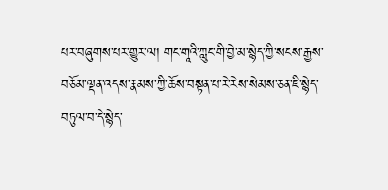པར་བཞུགས་པར་གྱུར་ལ། གང་གཱའི་ཀླུང་གི་བྱེ་མ་སྙེད་ཀྱི་སངས་རྒྱས་བཅོམ་ལྡན་འདས་རྣམས་ཀྱི་ཆོས་བསྟན་པ་རེ་རེས་སེམས་ཅན་ཇི་སྙེད་བཏུལ་བ་དེ་སྙེད་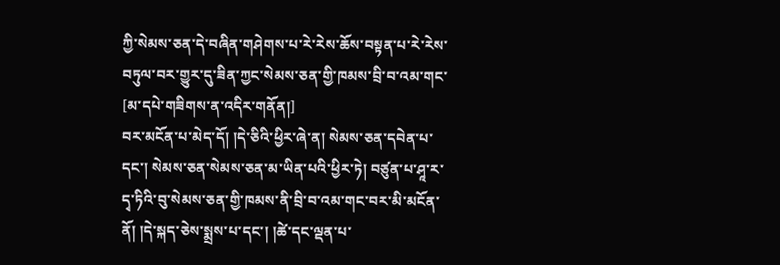ཀྱི་སེམས་ཅན་དེ་བཞིན་གཤེགས་པ་རེ་རེས་ཆོས་བསྟན་པ་རེ་རེས་བཏུལ་བར་གྱུར་དུ་ཟིན་ཀྱང་སེམས་ཅན་གྱི་ཁམས་བྲི་བ་འམ་གང་
[མ་དཔེ་གཟིགས་ན་འདིར་གནོན།]
བར་མངོན་པ་མེད་དོ། །དེ་ཅིའི་ཕྱིར་ཞེ་ན། སེམས་ཅན་དབེན་པ་དང་། སེམས་ཅན་སེམས་ཅན་མ་ཡིན་པའི་ཕྱིར་ཏེ། བཙུན་པ་ཤཱ་ར་དྭ་ཏིའི་བུ་སེམས་ཅན་གྱི་ཁམས་ནི་བྲི་བ་འམ་གང་བར་མི་མངོན་ནོ། །དེ་སྐད་ཅེས་སྨྲས་པ་དང་། །ཚེ་དང་ལྡན་པ་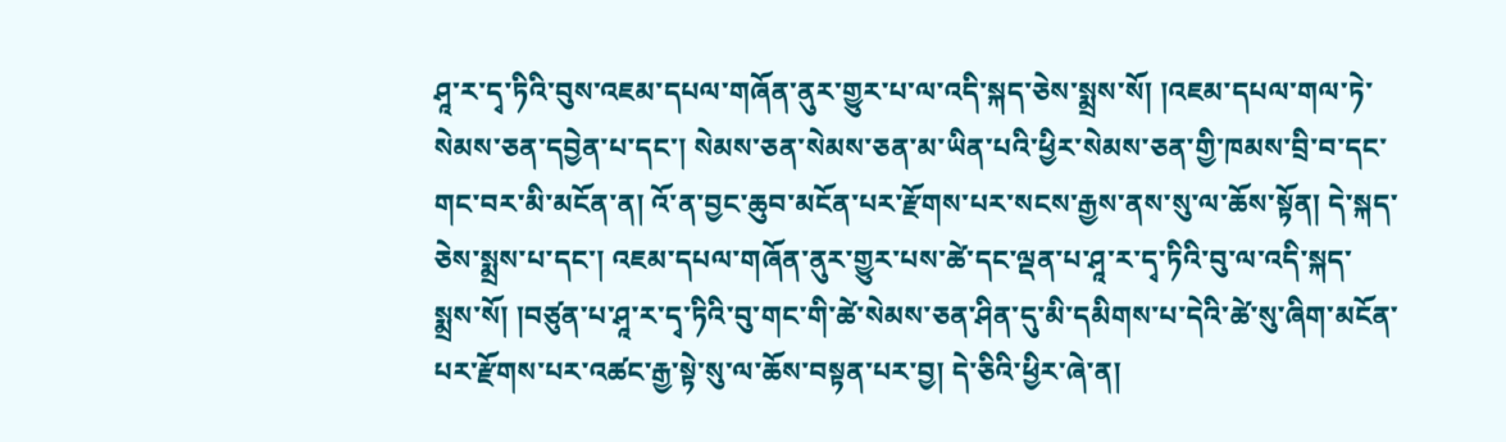ཤཱ་ར་དྭ་ཏིའི་བུས་འཇམ་དཔལ་གཞོན་ནུར་གྱུར་པ་ལ་འདི་སྐད་ཅེས་སྨྲས་སོ། །འཇམ་དཔལ་གལ་ཏེ་སེམས་ཅན་དབྱེན་པ་དང་། སེམས་ཅན་སེམས་ཅན་མ་ཡིན་པའི་ཕྱིར་སེམས་ཅན་གྱི་ཁམས་བྲི་བ་དང་གང་བར་མི་མངོན་ན། འོ་ན་བྱང་ཆུབ་མངོན་པར་རྫོགས་པར་སངས་རྒྱས་ནས་སུ་ལ་ཆོས་སྟོན། དེ་སྐད་ཅེས་སྨྲས་པ་དང་། འཇམ་དཔལ་གཞོན་ནུར་གྱུར་པས་ཚེ་དང་ལྡན་པ་ཤཱ་ར་དྭ་ཏིའི་བུ་ལ་འདི་སྐད་སྨྲས་སོ། །བཙུན་པ་ཤཱ་ར་དྭ་ཏིའི་བུ་གང་གི་ཚེ་སེམས་ཅན་ཤིན་དུ་མི་དམིགས་པ་དེའི་ཚེ་སུ་ཞིག་མངོན་པར་རྫོགས་པར་འཚང་རྒྱ་སྟེ་སུ་ལ་ཆོས་བསྟན་པར་བྱ། དེ་ཅིའི་ཕྱིར་ཞེ་ན།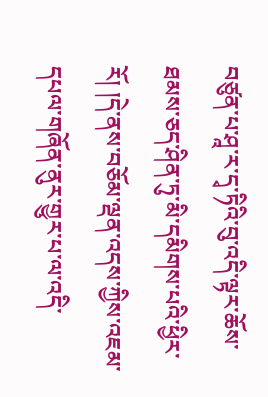བཙུན་པ་ཤཱ་ར་དྭ་ཏིའི་བུ་འདི་ལྟར་ཆོས་ཐམས་ཅད་ཤིན་ཏུ་མི་དམིགས་པའི་ཕྱིར་རོ། །དེ་ནས་བཅོམ་ལྡན་འདས་ཀྱིས་འཇམ་དཔལ་གཞོན་ནུར་གྱུར་པ་ལ་འདི་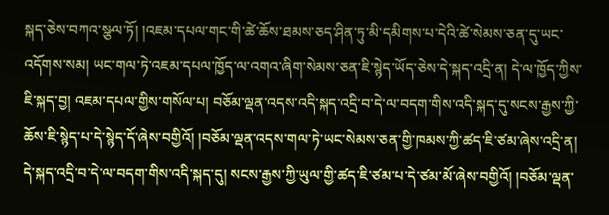སྐད་ཅེས་བཀའ་སྩལ་ཏོ། །འཇམ་དཔལ་གང་གི་ཚེ་ཆོས་ཐམས་ཅད་ཤིན་ཏུ་མི་དམིགས་པ་དེའི་ཚེ་སེམས་ཅན་དུ་ཡང་འདོགས་སམ། ཡང་གལ་ཏེ་འཇམ་དཔལ་ཁྱོད་ལ་འགའ་ཞིག་སེམས་ཅན་ཇི་སྙེད་ཡོད་ཅེས་དེ་སྐད་འདྲི་ན། དེ་ལ་ཁྱོད་ཀྱིས་ཇི་སྐད་བྱ། འཇམ་དཔལ་གྱིས་གསོལ་པ། བཅོམ་ལྡན་འདས་འདི་སྐད་འདྲི་བ་དེ་ལ་བདག་གིས་འདི་སྐད་དུ་སངས་རྒྱས་ཀྱི་ཆོས་ཇི་སྙེད་པ་དེ་སྙེད་དོ་ཞེས་བགྱིའོ། །བཅོམ་ལྡན་འདས་གལ་ཏེ་ཡང་སེམས་ཅན་གྱི་ཁམས་ཀྱི་ཚད་ཇི་ཙམ་ཞེས་འདྲི་ན། དེ་སྐད་འདྲི་བ་དེ་ལ་བདག་གིས་འདི་སྐད་དུ། སངས་རྒྱས་ཀྱི་ཡུལ་གྱི་ཚད་ཇི་ཙམ་པ་དེ་ཙམ་མོ་ཞེས་བགྱིའོ། །བཅོམ་ལྡན་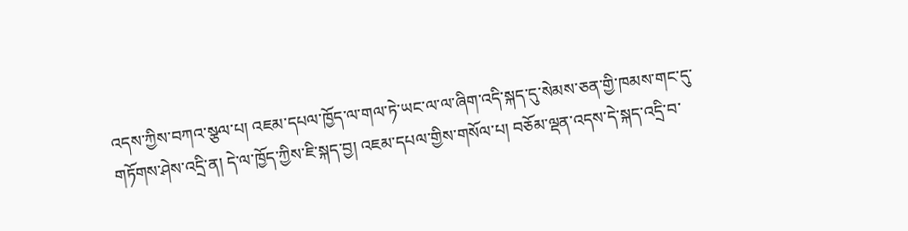འདས་ཀྱིས་བཀའ་སྩལ་པ། འཇམ་དཔལ་ཁྱོད་ལ་གལ་ཏེ་ཡང་ལ་ལ་ཞིག་འདི་སྐད་དུ་སེམས་ཅན་གྱི་ཁམས་གང་དུ་གཏོགས་ཤེས་འདྲི་ན། དེ་ལ་ཁྱོད་ཀྱིས་ཇི་སྐད་བྱ། འཇམ་དཔལ་གྱིས་གསོལ་པ། བཅོམ་ལྡན་འདས་དེ་སྐད་འདྲི་བ་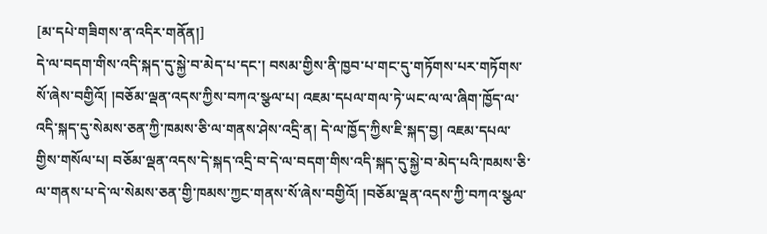[མ་དཔེ་གཟིགས་ན་འདིར་གནོན།]
དེ་ལ་བདག་གིས་འདི་སྐད་དུ་སྐྱེ་བ་མེད་པ་དང་། བསམ་གྱིས་ནི་ཁྱབ་པ་གང་དུ་གཏོགས་པར་གཏོགས་སོ་ཞེས་བགྱིའོ། །བཅོམ་ལྡན་འདས་ཀྱིས་བཀའ་སྩལ་པ། འཇམ་དཔལ་གལ་ཏེ་ཡང་ལ་ལ་ཞིག་ཁྱོད་ལ་འདི་སྐད་དུ་སེམས་ཅན་ཀྱི་ཁམས་ཅི་ལ་གནས་ཤེས་འདྲི་ན། དེ་ལ་ཁྱོད་ཀྱིས་ཇི་སྐད་བྱ། འཇམ་དཔལ་གྱིས་གསོལ་པ། བཅོམ་ལྡན་འདས་དེ་སྐད་འདྲི་བ་དེ་ལ་བདག་གིས་འདི་སྐད་དུ་སྐྱེ་བ་མེད་པའི་ཁམས་ཅི་ལ་གནས་པ་དེ་ལ་སེམས་ཅན་གྱི་ཁམས་ཀྱང་གནས་སོ་ཞེས་བགྱིའོ། །བཅོམ་ལྡན་འདས་ཀྱི་བཀའ་སྩལ་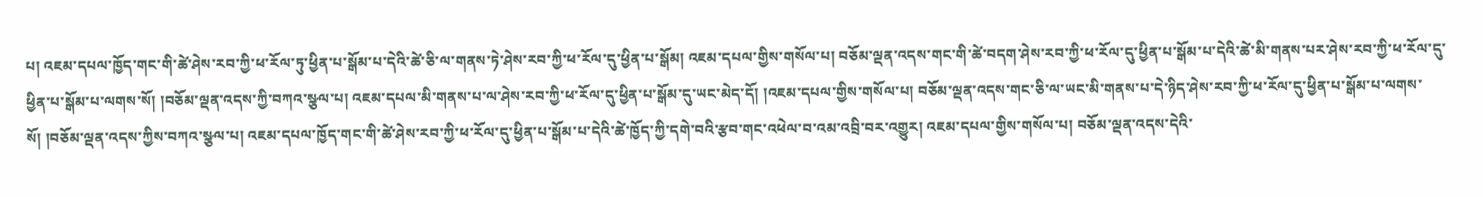པ། འཇམ་དཔལ་ཁྱོད་གང་གི་ཚེ་ཤེས་རབ་ཀྱི་ཕ་རོལ་ཏུ་ཕྱིན་པ་སྒོམ་པ་དེའི་ཚེ་ཅི་ལ་གནས་ཏེ་ཤེས་རབ་ཀྱི་ཕ་རོལ་དུ་ཕྱིན་པ་སྒོམ། འཇམ་དཔལ་གྱིས་གསོལ་པ། བཅོམ་ལྡན་འདས་གང་གི་ཚེ་བདག་ཤེས་རབ་ཀྱི་ཕ་རོལ་དུ་ཕྱིན་པ་སྒོམ་པ་དེའི་ཚེ་མི་གནས་པར་ཤེས་རབ་ཀྱི་ཕ་རོལ་དུ་ཕྱིན་པ་སྒོམ་པ་ལགས་སོ། །བཅོམ་ལྡན་འདས་ཀྱི་བཀའ་སྩལ་པ། འཇམ་དཔལ་མི་གནས་པ་ལ་ཤེས་རབ་ཀྱི་ཕ་རོལ་དུ་ཕྱིན་པ་སྒོམ་དུ་ཡང་མེད་དོ། །འཇམ་དཔལ་གྱིས་གསོལ་པ། བཅོམ་ལྡན་འདས་གང་ཅི་ལ་ཡང་མི་གནས་པ་དེ་ཉིད་ཤེས་རབ་ཀྱི་ཕ་རོལ་དུ་ཕྱིན་པ་སྒོམ་པ་ལགས་སོ། །བཅོམ་ལྡན་འདས་ཀྱིས་བཀའ་སྩལ་པ། འཇམ་དཔལ་ཁྱོད་གང་གི་ཚེ་ཤེས་རབ་ཀྱི་ཕ་རོལ་དུ་ཕྱིན་པ་སྒོམ་པ་དེའི་ཚེ་ཁྱོད་ཀྱི་དགེ་བའི་རྩབ་གང་འཕེལ་བ་འམ་འབྲི་བར་འགྱུར། འཇམ་དཔལ་གྱིས་གསོལ་པ། བཅོམ་ལྡན་འདས་དེའི་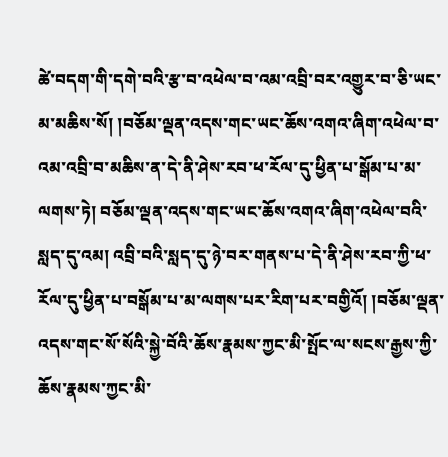ཚེ་བདག་གི་དགེ་བའི་རྩ་བ་འཕེལ་བ་འམ་འབྲི་བར་འགྱུར་བ་ཅི་ཡང་མ་མཆིས་སོ། །བཅོམ་ལྡན་འདས་གང་ཡང་ཆོས་འགའ་ཞིག་འཕེལ་བ་འམ་འབྲི་བ་མཆིས་ན་དེ་ནི་ཤེས་རབ་ཕ་རོལ་དུ་ཕྱིན་པ་སྒོམ་པ་མ་ལགས་ཏེ། བཅོམ་ལྡན་འདས་གང་ཡང་ཆོས་འགའ་ཞིག་འཕེལ་བའི་སླད་དུ་འམ། འབྲི་བའི་སླད་དུ་ཉེ་བར་གནས་པ་དེ་ནི་ཤེས་རབ་ཀྱི་ཕ་རོལ་དུ་ཕྱིན་པ་བསྒོམ་པ་མ་ལགས་པར་རིག་པར་བགྱིའོ། །བཅོམ་ལྡན་འདས་གང་སོ་སོའི་སྐྱེ་བོའི་ཆོས་རྣམས་ཀྱང་མི་སྤོང་ལ་སངས་རྒྱས་ཀྱི་ཆོས་རྣམས་ཀྱང་མི་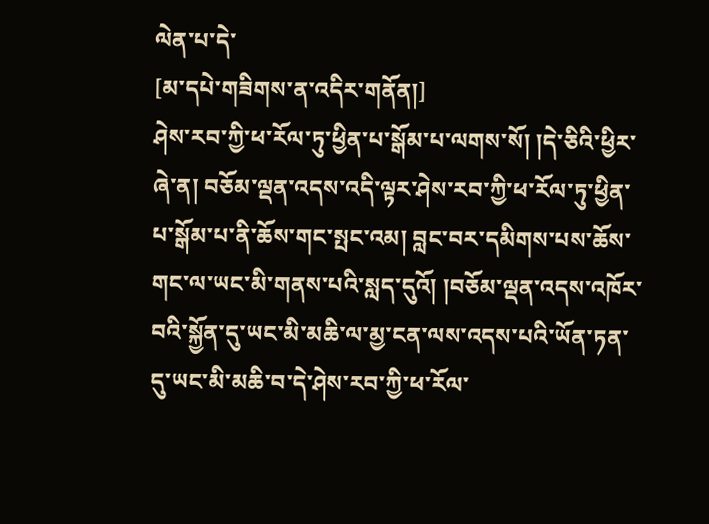ལེན་པ་དེ་
[མ་དཔེ་གཟིགས་ན་འདིར་གནོན།]
ཤེས་རབ་ཀྱི་ཕ་རོལ་ཏུ་ཕྱིན་པ་སྒོམ་པ་ལགས་སོ། །དེ་ཅིའི་ཕྱིར་ཞེ་ན། བཅོམ་ལྡན་འདས་འདི་ལྟར་ཤེས་རབ་ཀྱི་ཕ་རོལ་ཏུ་ཕྱིན་པ་སྒོམ་པ་ནི་ཆོས་གང་སྤང་འམ། བླང་བར་དམིགས་པས་ཆོས་གང་ལ་ཡང་མི་གནས་པའི་སླད་དུའོ། །བཅོམ་ལྡན་འདས་འཁོར་བའི་སྐྱོན་དུ་ཡང་མི་མཆི་ལ་མྱ་ངན་ལས་འདས་པའི་ཡོན་ཏན་དུ་ཡང་མི་མཆི་བ་དེ་ཤེས་རབ་ཀྱི་ཕ་རོལ་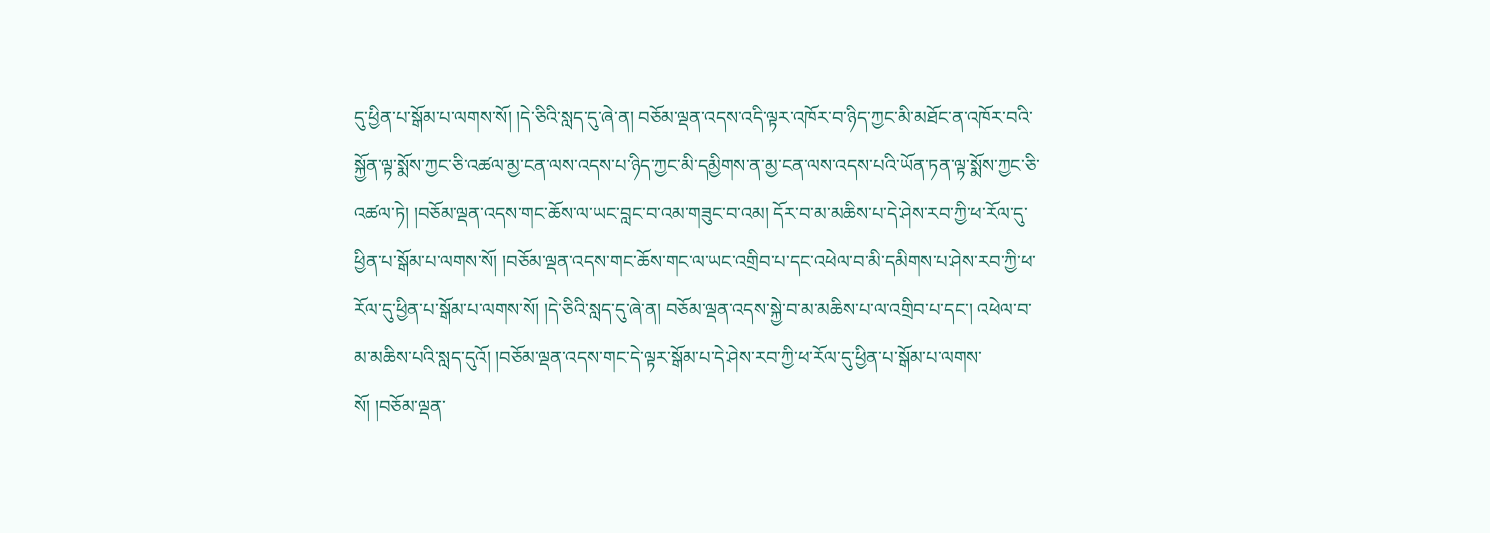དུ་ཕྱིན་པ་སྒོམ་པ་ལགས་སོ། །དེ་ཅིའི་སླད་དུ་ཞེ་ན། བཅོམ་ལྡན་འདས་འདི་ལྟར་འཁོར་བ་ཉིད་ཀྱང་མི་མཐོང་ན་འཁོར་བའི་སྐྱོན་ལྟ་སྨོས་ཀྱང་ཅི་འཚལ་མྱ་ངན་ལས་འདས་པ་ཉིད་ཀྱང་མི་དམྱིགས་ན་མྱ་ངན་ལས་འདས་པའི་ཡོན་ཏན་ལྟ་སྨོས་ཀྱང་ཅི་འཚལ་ཏེ། །བཅོམ་ལྡན་འདས་གང་ཆོས་ལ་ཡང་བླང་བ་འམ་གཟུང་བ་འམ། དོར་བ་མ་མཆིས་པ་དེ་ཤེས་རབ་ཀྱི་ཕ་རོལ་དུ་ཕྱིན་པ་སྒོམ་པ་ལགས་སོ། །བཅོམ་ལྡན་འདས་གང་ཆོས་གང་ལ་ཡང་འགྲིབ་པ་དང་འཕེལ་བ་མི་དམིགས་པ་ཤེས་རབ་ཀྱི་ཕ་རོལ་དུ་ཕྱིན་པ་སྒོམ་པ་ལགས་སོ། །དེ་ཅིའི་སླད་དུ་ཞེ་ན། བཅོམ་ལྡན་འདས་སྐྱེ་བ་མ་མཆིས་པ་ལ་འགྲིབ་པ་དང་། འཕེལ་བ་མ་མཆིས་པའི་སླད་དུའོ། །བཅོམ་ལྡན་འདས་གང་དེ་ལྟར་སྒོམ་པ་དེ་ཤེས་རབ་ཀྱི་ཕ་རོལ་དུ་ཕྱིན་པ་སྒོམ་པ་ལགས་སོ། །བཅོམ་ལྡན་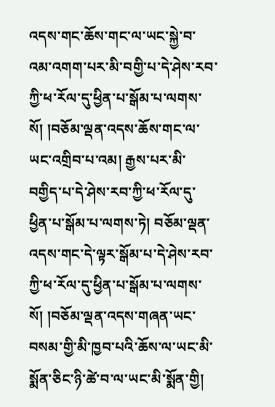འདས་གང་ཆོས་གང་ལ་ཡང་སྐྱེ་བ་འམ་འགག་པར་མི་བགྱི་པ་དེ་ཤེས་རབ་ཀྱི་ཕ་རོལ་དུ་ཕྱིན་པ་སྒོམ་པ་ལགས་སོ། །བཅོམ་ལྡན་འདས་ཆོས་གང་ལ་ཡང་འགྲིབ་པ་འམ། རྒྱས་པར་མི་བགྱིད་པ་དེ་ཤེས་རབ་ཀྱི་ཕ་རོལ་དུ་ཕྱིན་པ་སྒོམ་པ་ལགས་ཏེ། བཅོམ་ལྡན་འདས་གང་དེ་ལྟར་སྒོམ་པ་དེ་ཤེས་རབ་ཀྱི་ཕ་རོལ་དུ་ཕྱིན་པ་སྒོམ་པ་ལགས་སོ། །བཅོམ་ལྡན་འདས་གཞན་ཡང་བསམ་གྱི་མི་ཁྱབ་པའི་ཆོས་ལ་ཡང་མི་སྨོན་ཅིང་ཉི་ཚེ་བ་ལ་ཡང་མི་སྨོན་གྱི།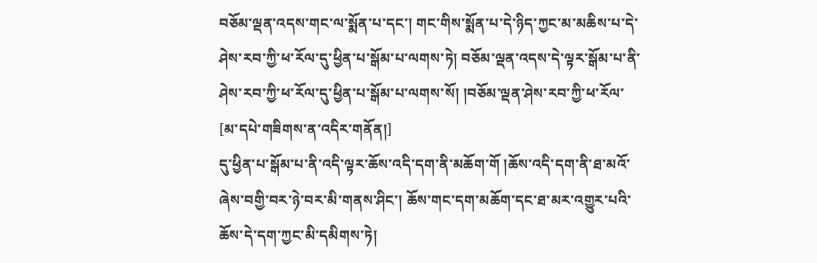བཅོམ་ལྡན་འདས་གང་ལ་སྨོན་པ་དང་། གང་གིས་སྨོན་པ་དེ་ཉིད་ཀྱང་མ་མཆིས་པ་དེ་ཤེས་རབ་ཀྱི་ཕ་རོལ་དུ་ཕྱིན་པ་སྒོམ་པ་ལགས་ཏེ། བཅོམ་ལྡན་འདས་དེ་ལྟར་སྒོམ་པ་ནི་ཤེས་རབ་ཀྱི་ཕ་རོལ་དུ་ཕྱིན་པ་སྒོམ་པ་ལགས་སོ། །བཅོམ་ལྡན་ཤེས་རབ་ཀྱི་ཕ་རོལ་
[མ་དཔེ་གཟིགས་ན་འདིར་གནོན།]
དུ་ཕྱིན་པ་སྒོམ་པ་ནི་འདི་ལྟར་ཆོས་འདི་དག་ནི་མཆོག་གོ །ཆོས་འདི་དག་ནི་ཐ་མའོ་ཞེས་བགྱི་བར་ཉེ་བར་མི་གནས་ཤིང་། ཆོས་གང་དག་མཆོག་དང་ཐ་མར་འགྱུར་པའི་ཆོས་དེ་དག་ཀྱང་མི་དམིགས་ཏེ།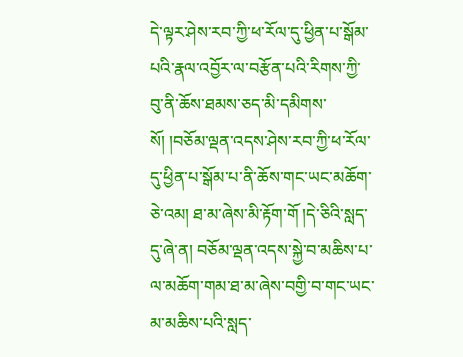དེ་ལྟར་ཤེས་རབ་ཀྱི་ཕ་རོལ་དུ་ཕྱིན་པ་སྒོམ་པའི་རྣལ་འབྱོར་ལ་བརྩོན་པའི་རིགས་ཀྱི་བུ་ནི་ཆོས་ཐམས་ཅད་མི་དམིགས་སོ། །བཅོམ་ལྡན་འདས་ཤེས་རབ་ཀྱི་ཕ་རོལ་དུ་ཕྱིན་པ་སྒོམ་པ་ནི་ཆོས་གང་ཡང་མཆོག་ཅེ་འམ། ཐ་མ་ཞེས་མི་རྟོག་གོ །དེ་ཅིའི་སླད་དུ་ཞེ་ན། བཅོམ་ལྡན་འདས་སྐྱེ་བ་མཆིས་པ་ལ་མཆོག་གམ་ཐ་མ་ཞེས་བགྱི་བ་གང་ཡང་མ་མཆིས་པའི་སླད་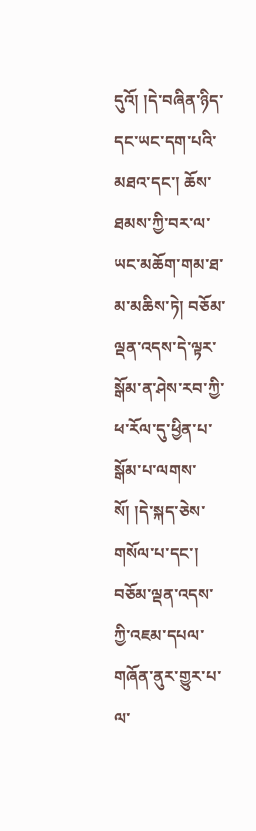དུའོ། །དེ་བཞིན་ཉིད་དང་ཡང་དག་པའི་མཐའ་དང་། ཆོས་ཐམས་ཀྱི་བར་ལ་ཡང་མཆོག་གམ་ཐ་མ་མཆིས་ཏེ། བཅོམ་ལྡན་འདས་དེ་ལྟར་སྒོམ་ན་ཤེས་རབ་ཀྱི་ཕ་རོལ་དུ་ཕྱིན་པ་སྒོམ་པ་ལགས་སོ། །དེ་སྐད་ཅེས་གསོལ་པ་དང་། བཅོམ་ལྡན་འདས་ཀྱི་འཇམ་དཔལ་གཞོན་ནུར་གྱུར་པ་ལ་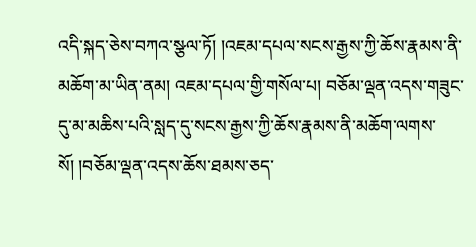འདི་སྐད་ཅེས་བཀའ་སྩལ་ཏོ། །འཇམ་དཔལ་སངས་རྒྱས་ཀྱི་ཆོས་རྣམས་ནི་མཆོག་མ་ཡིན་ནམ། འཇམ་དཔལ་གྱི་གསོལ་པ། བཅོམ་ལྡན་འདས་གཟུང་དུ་མ་མཆིས་པའི་སླད་དུ་སངས་རྒྱས་ཀྱི་ཆོས་རྣམས་ནི་མཆོག་ལགས་སོ། །བཅོམ་ལྡན་འདས་ཆོས་ཐམས་ཅད་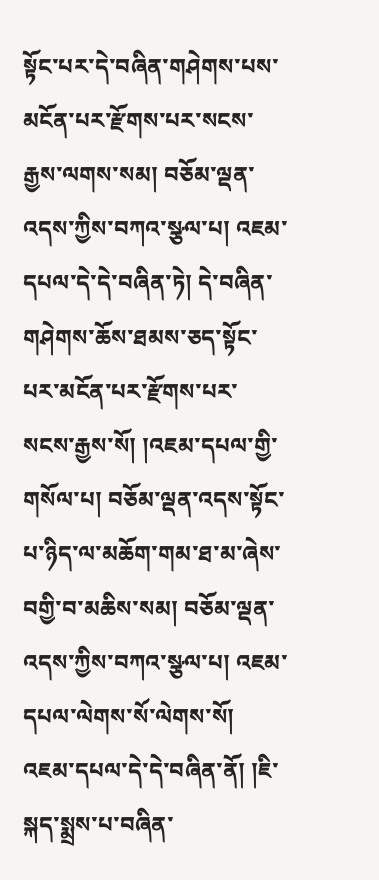སྟོང་པར་དེ་བཞིན་གཤེགས་པས་མངོན་པར་རྫོགས་པར་སངས་རྒྱས་ལགས་སམ། བཅོམ་ལྡན་འདས་ཀྱིས་བཀའ་སྩལ་པ། འཇམ་དཔལ་དེ་དེ་བཞིན་ཏེ། དེ་བཞིན་གཤེགས་ཆོས་ཐམས་ཅད་སྟོང་པར་མངོན་པར་རྫོགས་པར་སངས་རྒྱས་སོ། །འཇམ་དཔལ་གྱི་གསོལ་པ། བཅོམ་ལྡན་འདས་སྟོང་པ་ཉིད་ལ་མཆོག་གམ་ཐ་མ་ཞེས་བགྱི་བ་མཆིས་སམ། བཅོམ་ལྡན་འདས་ཀྱིས་བཀའ་སྩལ་པ། འཇམ་དཔལ་ལེགས་སོ་ལེགས་སོ། འཇམ་དཔལ་དེ་དེ་བཞིན་ནོ། །ཇི་སྐད་སྨྲས་པ་བཞིན་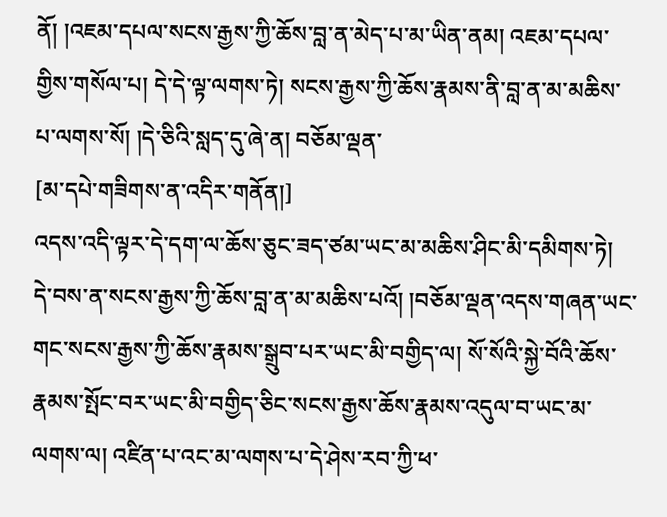ནོ། །འཇམ་དཔལ་སངས་རྒྱས་ཀྱི་ཆོས་བླ་ན་མེད་པ་མ་ཡིན་ནམ། འཇམ་དཔལ་གྱིས་གསོལ་པ། དེ་དེ་ལྟ་ལགས་ཏེ། སངས་རྒྱས་ཀྱི་ཆོས་རྣམས་ནི་བླ་ན་མ་མཆིས་པ་ལགས་སོ། །དེ་ཅིའི་སླད་དུ་ཞེ་ན། བཅོམ་ལྡན་
[མ་དཔེ་གཟིགས་ན་འདིར་གནོན།]
འདས་འདི་ལྟར་དེ་དག་ལ་ཆོས་ཅུང་ཟད་ཙམ་ཡང་མ་མཆིས་ཤིང་མི་དམིགས་ཏེ། དེ་བས་ན་སངས་རྒྱས་ཀྱི་ཆོས་བླ་ན་མ་མཆིས་པའོ། །བཅོམ་ལྡན་འདས་གཞན་ཡང་གང་སངས་རྒྱས་ཀྱི་ཆོས་རྣམས་སྒྲུབ་པར་ཡང་མི་བགྱིད་ལ། སོ་སོའི་སྐྱེ་བོའི་ཆོས་རྣམས་སྤོང་བར་ཡང་མི་བགྱིད་ཅིང་སངས་རྒྱས་ཆོས་རྣམས་འདུལ་བ་ཡང་མ་ལགས་ལ། འཛིན་པ་འང་མ་ལགས་པ་དེ་ཤེས་རབ་ཀྱི་ཕ་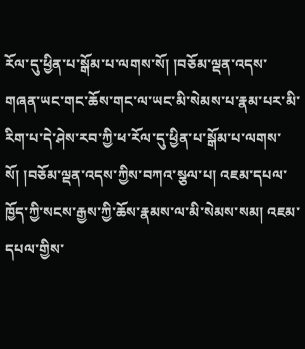རོལ་དུ་ཕྱིན་པ་སྒོམ་པ་ལགས་སོ། །བཅོམ་ལྡན་འདས་གཞན་ཡང་གང་ཆོས་གང་ལ་ཡང་མི་སེམས་པ་རྣམ་པར་མི་རིག་པ་དེ་ཤེས་རབ་ཀྱི་ཕ་རོལ་དུ་ཕྱིན་པ་སྒོམ་པ་ལགས་སོ། །བཅོམ་ལྡན་འདས་ཀྱིས་བཀའ་སྩལ་པ། འཇམ་དཔལ་ཁྱོད་ཀྱི་སངས་རྒྱས་ཀྱི་ཆོས་རྣམས་ལ་མི་སེམས་སམ། འཇམ་དཔལ་གྱིས་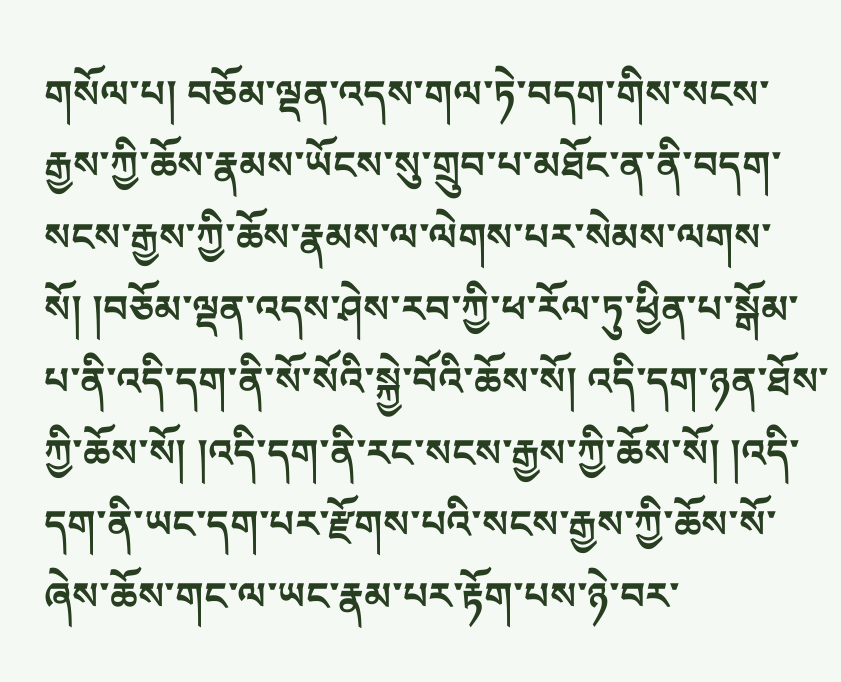གསོལ་པ། བཅོམ་ལྡན་འདས་གལ་ཏེ་བདག་གིས་སངས་རྒྱས་ཀྱི་ཆོས་རྣམས་ཡོངས་སུ་གྲུབ་པ་མཐོང་ན་ནི་བདག་སངས་རྒྱས་ཀྱི་ཆོས་རྣམས་ལ་ལེགས་པར་སེམས་ལགས་སོ། །བཅོམ་ལྡན་འདས་ཤེས་རབ་ཀྱི་ཕ་རོལ་ཏུ་ཕྱིན་པ་སྒོམ་པ་ནི་འདི་དག་ནི་སོ་སོའི་སྐྱེ་བོའི་ཆོས་སོ། འདི་དག་ཉན་ཐོས་ཀྱི་ཆོས་སོ། །འདི་དག་ནི་རང་སངས་རྒྱས་ཀྱི་ཆོས་སོ། །འདི་དག་ནི་ཡང་དག་པར་རྫོགས་པའི་སངས་རྒྱས་ཀྱི་ཆོས་སོ་ཞེས་ཆོས་གང་ལ་ཡང་རྣམ་པར་རྟོག་པས་ཉེ་བར་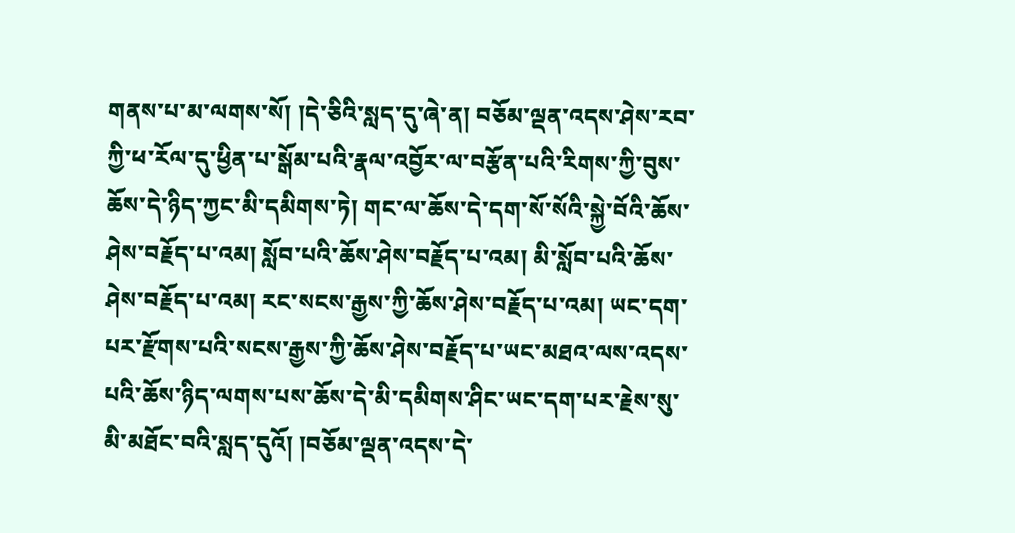གནས་པ་མ་ལགས་སོ། །དེ་ཅིའི་སླད་དུ་ཞེ་ན། བཅོམ་ལྡན་འདས་ཤེས་རབ་ཀྱི་ཕ་རོལ་དུ་ཕྱིན་པ་སྒོམ་པའི་རྣལ་འབྱོར་ལ་བརྩོན་པའི་རིགས་ཀྱི་བུས་ཆོས་དེ་ཉིད་ཀྱང་མི་དམིགས་ཏེ། གང་ལ་ཆོས་དེ་དག་སོ་སོའི་སྐྱེ་བོའི་ཆོས་ཤེས་བརྗོད་པ་འམ། སློབ་པའི་ཆོས་ཤེས་བརྗོད་པ་འམ། མི་སློབ་པའི་ཆོས་ཤེས་བརྗོད་པ་འམ། རང་སངས་རྒྱས་ཀྱི་ཆོས་ཤེས་བརྗོད་པ་འམ། ཡང་དག་པར་རྫོགས་པའི་སངས་རྒྱས་ཀྱི་ཆོས་ཤེས་བརྗོད་པ་ཡང་མཐའ་ལས་འདས་པའི་ཆོས་ཉིད་ལགས་པས་ཆོས་དེ་མི་དམིགས་ཤིང་ཡང་དག་པར་རྗེས་སུ་མི་མཐོང་བའི་སླད་དུའོ། །བཅོམ་ལྡན་འདས་དེ་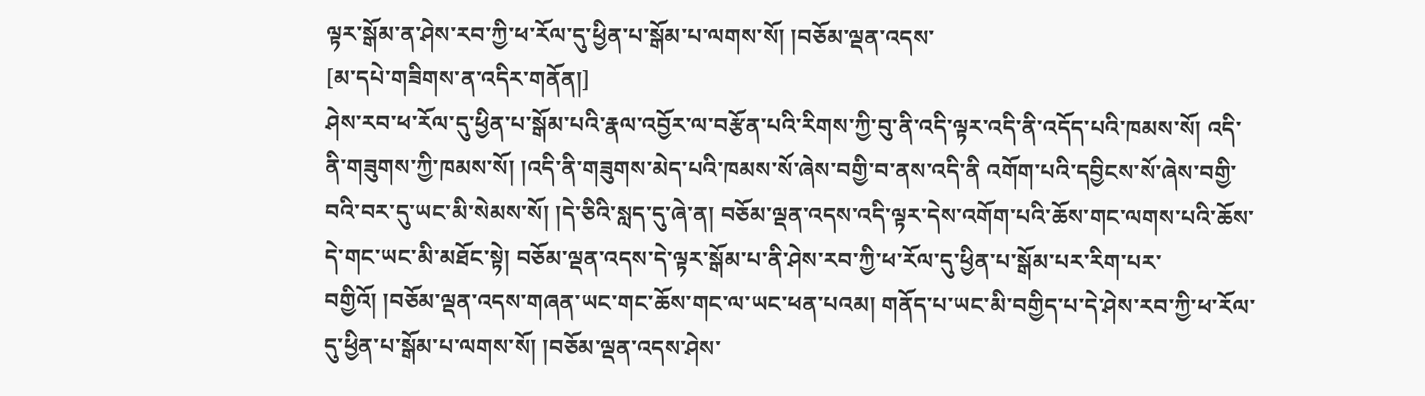ལྟར་སྒོམ་ན་ཤེས་རབ་ཀྱི་ཕ་རོལ་དུ་ཕྱིན་པ་སྒོམ་པ་ལགས་སོ། །བཅོམ་ལྡན་འདས་
[མ་དཔེ་གཟིགས་ན་འདིར་གནོན།]
ཤེས་རབ་ཕ་རོལ་དུ་ཕྱིན་པ་སྒོམ་པའི་རྣལ་འབྱོར་ལ་བརྩོན་པའི་རིགས་ཀྱི་བུ་ནི་འདི་ལྟར་འདི་ནི་འདོད་པའི་ཁམས་སོ། འདི་ནི་གཟུགས་ཀྱི་ཁམས་སོ། །འདི་ནི་གཟུགས་མེད་པའི་ཁམས་སོ་ཞེས་བགྱི་བ་ནས་འདི་ནི འགོག་པའི་དབྱིངས་སོ་ཞེས་བགྱི་བའི་བར་དུ་ཡང་མི་སེམས་སོ། །དེ་ཅིའི་སླད་དུ་ཞེ་ན། བཅོམ་ལྡན་འདས་འདི་ལྟར་དེས་འགོག་པའི་ཆོས་གང་ལགས་པའི་ཆོས་དེ་གང་ཡང་མི་མཐོང་སྟེ། བཅོམ་ལྡན་འདས་དེ་ལྟར་སྒོམ་པ་ནི་ཤེས་རབ་ཀྱི་ཕ་རོལ་དུ་ཕྱིན་པ་སྒོམ་པར་རིག་པར་བགྱིའོ། །བཅོམ་ལྡན་འདས་གཞན་ཡང་གང་ཆོས་གང་ལ་ཡང་ཕན་པའམ། གནོད་པ་ཡང་མི་བགྱིད་པ་དེ་ཤེས་རབ་ཀྱི་ཕ་རོལ་དུ་ཕྱིན་པ་སྒོམ་པ་ལགས་སོ། །བཅོམ་ལྡན་འདས་ཤེས་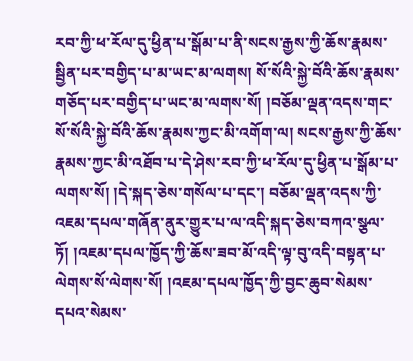རབ་ཀྱི་ཕ་རོལ་དུ་ཕྱིན་པ་སྒོམ་པ་ནི་སངས་རྒྱས་ཀྱི་ཆོས་རྣམས་སྦྱིན་པར་བགྱིད་པ་མ་ཡང་མ་ལགས། སོ་སོའི་སྐྱེ་བོའི་ཆོས་རྣམས་གཅོད་པར་བགྱིད་པ་ཡང་མ་ལགས་སོ། །བཅོམ་ལྡན་འདས་གང་སོ་སོའི་སྐྱེ་བོའི་ཆོས་རྣམས་ཀྱང་མི་འགོག་ལ། སངས་རྒྱས་ཀྱི་ཆོས་རྣམས་ཀྱང་མི་འཐོབ་པ་དེ་ཤེས་རབ་ཀྱི་ཕ་རོལ་དུ་ཕྱིན་པ་སྒོམ་པ་ལགས་སོ། །དེ་སྐད་ཅེས་གསོལ་པ་དང་། བཅོམ་ལྡན་འདས་ཀྱི་འཇམ་དཔལ་གཞོན་ནུར་གྱུར་པ་ལ་འདི་སྐད་ཅེས་བཀའ་སྩལ་ཏོ། །འཇམ་དཔལ་ཁྱོད་ཀྱི་ཆོས་ཟབ་མོ་འདི་ལྟ་བུ་འདི་བསྟན་པ་ལེགས་སོ་ལེགས་སོ། །འཇམ་དཔལ་ཁྱོད་ཀྱི་བྱང་ཆུབ་སེམས་དཔའ་སེམས་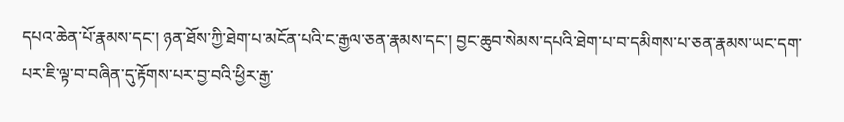དཔའ་ཆེན་པོ་རྣམས་དང་། ཉན་ཐོས་ཀྱི་ཐེག་པ་མངོན་པའི་ང་རྒྱལ་ཅན་རྣམས་དང་། བྱང་ཆུབ་སེམས་དཔའི་ཐེག་པ་བ་དམིགས་པ་ཅན་རྣམས་ཡང་དག་པར་ཇི་ལྟ་བ་བཞིན་དུ་རྟོགས་པར་བྱ་བའི་ཕྱིར་རྒྱ་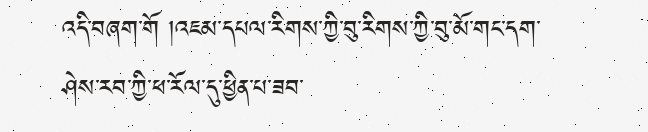འདི་བཞག་གོ །འཇམ་དཔལ་རིགས་ཀྱི་བུ་རིགས་ཀྱི་བུ་མོ་གང་དག་ཤེས་རབ་ཀྱི་ཕ་རོལ་དུ་ཕྱིན་པ་ཟབ་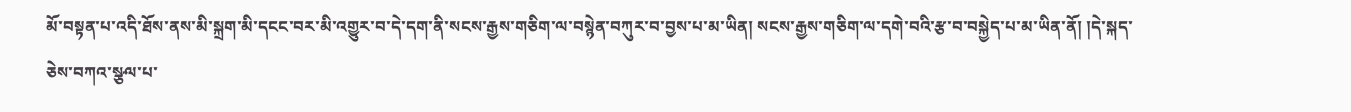མོ་བསྟན་པ་འདི་ཐོས་ནས་མི་སྐྲག་མི་དངང་བར་མི་འགྱུར་བ་དེ་དག་ནི་སངས་རྒྱས་གཅིག་ལ་བསྙེན་བཀུར་བ་བྱས་པ་མ་ཡིན། སངས་རྒྱས་གཅིག་ལ་དགེ་བའི་རྩ་བ་བསྐྱེད་པ་མ་ཡིན་ནོ། །དེ་སྐད་ཅེས་བཀའ་སྩལ་པ་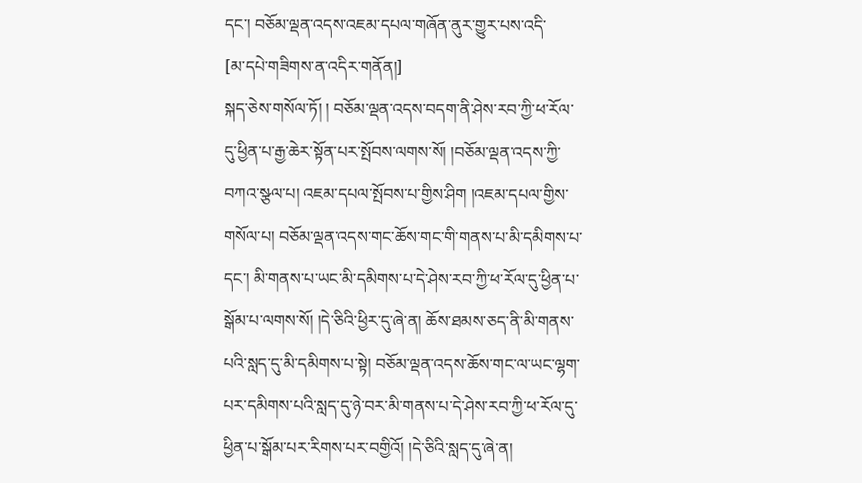དང་། བཅོམ་ལྡན་འདས་འཇམ་དཔལ་གཞོན་ནུར་གྱུར་པས་འདི་
[མ་དཔེ་གཟིགས་ན་འདིར་གནོན།]
སྐད་ཅེས་གསོལ་ཏོ། ། བཅོམ་ལྡན་འདས་བདག་ནི་ཤེས་རབ་ཀྱི་ཕ་རོལ་དུ་ཕྱིན་པ་རྒྱ་ཆེར་སྟོན་པར་སྤོབས་ལགས་སོ། །བཅོམ་ལྡན་འདས་ཀྱི་བཀའ་སྩལ་པ། འཇམ་དཔལ་སྤོབས་པ་གྱིས་ཤིག །འཇམ་དཔལ་གྱིས་གསོལ་པ། བཅོམ་ལྡན་འདས་གང་ཆོས་གང་གི་གནས་པ་མི་དམིགས་པ་དང་། མི་གནས་པ་ཡང་མི་དམིགས་པ་དེ་ཤེས་རབ་ཀྱི་ཕ་རོལ་དུ་ཕྱིན་པ་སྒོམ་པ་ལགས་སོ། །དེ་ཅིའི་ཕྱིར་དུ་ཞེ་ན། ཆོས་ཐམས་ཅད་ནི་མི་གནས་པའི་སླད་དུ་མི་དམིགས་པ་སྟེ། བཅོམ་ལྡན་འདས་ཆོས་གང་ལ་ཡང་ལྷག་པར་དམིགས་པའི་སླད་དུ་ཉེ་བར་མི་གནས་པ་དེ་ཤེས་རབ་ཀྱི་ཕ་རོལ་དུ་ཕྱིན་པ་སྒོམ་པར་རིགས་པར་བགྱིའོ། །དེ་ཅིའི་སླད་དུ་ཞེ་ན།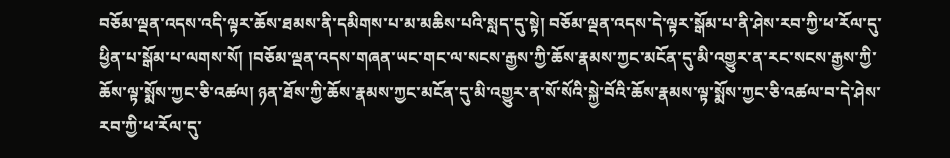བཅོམ་ལྡན་འདས་འདི་ལྟར་ཆོས་ཐམས་ནི་དམིགས་པ་མ་མཆིས་པའི་སླད་དུ་སྟེ། བཅོམ་ལྡན་འདས་དེ་ལྟར་སྒོམ་པ་ནི་ཤེས་རབ་ཀྱི་ཕ་རོལ་དུ་ཕྱིན་པ་སྒོམ་པ་ལགས་སོ། །བཅོམ་ལྡན་འདས་གཞན་ཡང་གང་ལ་སངས་རྒྱས་ཀྱི་ཆོས་རྣམས་ཀྱང་མངོན་དུ་མི་འགྱུར་ན་རང་སངས་རྒྱས་ཀྱི་ཆོས་ལྟ་སྨོས་ཀྱང་ཅི་འཚལ། ཉན་ཐོས་ཀྱི་ཆོས་རྣམས་ཀྱང་མངོན་དུ་མི་འགྱུར་ན་སོ་སོའི་སྐྱེ་བོའི་ཆོས་རྣམས་ལྟ་སྨོས་ཀྱང་ཅི་འཚལ་བ་དེ་ཤེས་རབ་ཀྱི་ཕ་རོལ་དུ་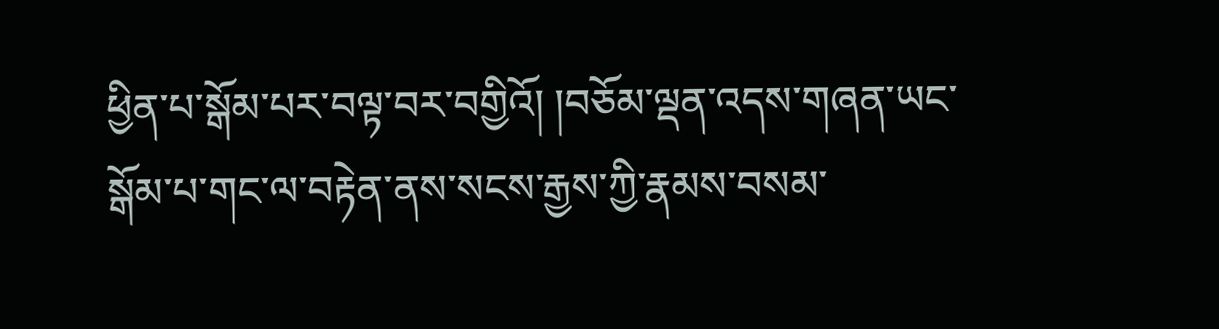ཕྱིན་པ་སྒོམ་པར་བལྟ་བར་བགྱིའོ། །བཅོམ་ལྡན་འདས་གཞན་ཡང་སྒོམ་པ་གང་ལ་བརྟེན་ནས་སངས་རྒྱས་ཀྱི་རྣམས་བསམ་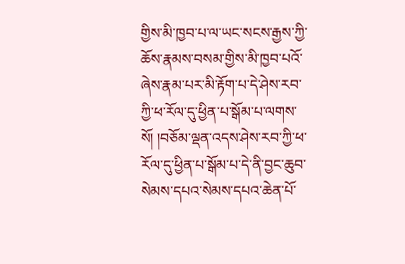གྱིས་མི་ཁྱབ་པ་ལ་ཡང་སངས་རྒྱས་ཀྱི་ཆོས་རྣམས་བསམ་གྱིས་མི་ཁྱབ་པའོ་ཞེས་རྣམ་པར་མི་རྟོག་པ་དེ་ཤེས་རབ་ཀྱི་ཕ་རོལ་དུ་ཕྱིན་པ་སྒོམ་པ་ལགས་སོ། །བཅོམ་ལྡན་འདས་ཤེས་རབ་ཀྱི་ཕ་རོལ་དུ་ཕྱིན་པ་སྒོམ་པ་དེ་ནི་བྱང་ཆུབ་སེམས་དཔའ་སེམས་དཔའ་ཆེན་པོ་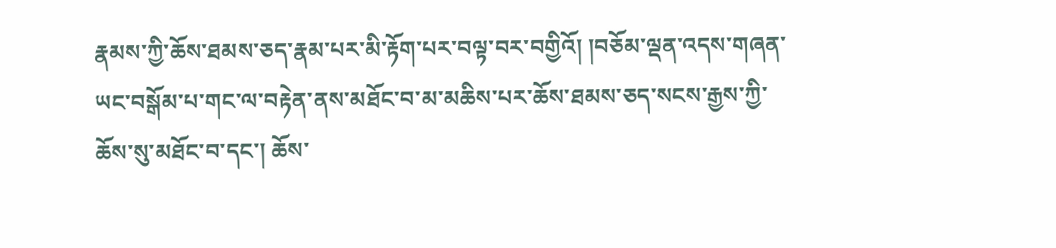རྣམས་ཀྱི་ཆོས་ཐམས་ཅད་རྣམ་པར་མི་རྟོག་པར་བལྟ་བར་བགྱིའོ། །བཅོམ་ལྡན་འདས་གཞན་ཡང་བསྒོམ་པ་གང་ལ་བརྟེན་ནས་མཐོང་བ་མ་མཆིས་པར་ཆོས་ཐམས་ཅད་སངས་རྒྱས་ཀྱི་ཆོས་སུ་མཐོང་བ་དང་། ཆོས་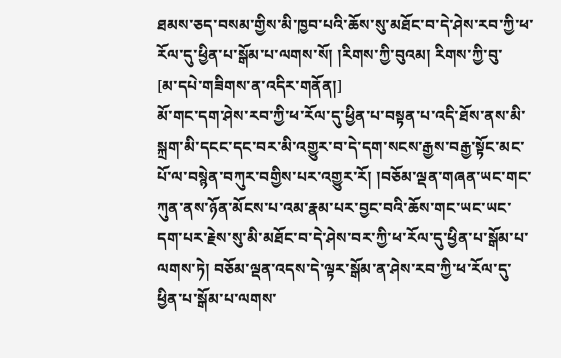ཐམས་ཅད་བསམ་གྱིས་མི་ཁྱབ་པའི་ཆོས་སུ་མཐོང་བ་དེ་ཤེས་རབ་ཀྱི་ཕ་རོལ་དུ་ཕྱིན་པ་སྒོམ་པ་ལགས་སོ། །རིགས་ཀྱི་བུའམ། རིགས་ཀྱི་བུ་
[མ་དཔེ་གཟིགས་ན་འདིར་གནོན།]
མོ་གང་དག་ཤེས་རབ་ཀྱི་ཕ་རོལ་དུ་ཕྱིན་པ་བསྟན་པ་འདི་ཐོས་ནས་མི་སྐྲག་མི་དངང་དང་བར་མི་འགྱུར་བ་དེ་དག་སངས་རྒྱས་བརྒྱ་སྟོང་མང་པོ་ལ་བསྙེན་བཀུར་བགྱིས་པར་འགྱུར་རོ། །བཅོམ་ལྡན་གཞན་ཡང་གང་ཀུན་ནས་ཉོན་མོངས་པ་འམ་རྣམ་པར་བྱང་བའི་ཆོས་གང་ཡང་ཡང་དག་པར་རྗེས་སུ་མི་མཐོང་བ་དེ་ཤེས་བར་ཀྱི་ཕ་རོལ་དུ་ཕྱིན་པ་སྒོམ་པ་ལགས་ཏེ། བཅོམ་ལྡན་འདས་དེ་ལྟར་སྒོམ་ན་ཤེས་རབ་ཀྱི་ཕ་རོལ་དུ་ཕྱིན་པ་སྒོམ་པ་ལགས་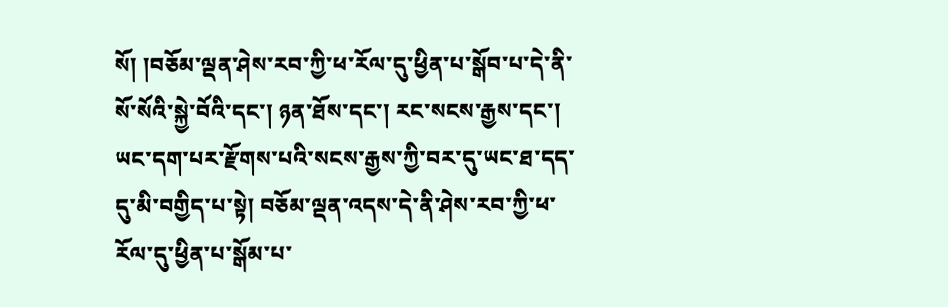སོ། །བཅོམ་ལྡན་ཤེས་རབ་ཀྱི་ཕ་རོལ་དུ་ཕྱིན་པ་སྒོབ་པ་དེ་ནི་སོ་སོའི་སྐྱེ་བོའི་དང་། ཉན་ཐོས་དང་། རང་སངས་རྒྱས་དང་། ཡང་དག་པར་རྫོགས་པའི་སངས་རྒྱས་ཀྱི་བར་དུ་ཡང་ཐ་དད་དུ་མི་བགྱིད་པ་སྟེ། བཅོམ་ལྡན་འདས་དེ་ནི་ཤེས་རབ་ཀྱི་ཕ་རོལ་དུ་ཕྱིན་པ་སྒོམ་པ་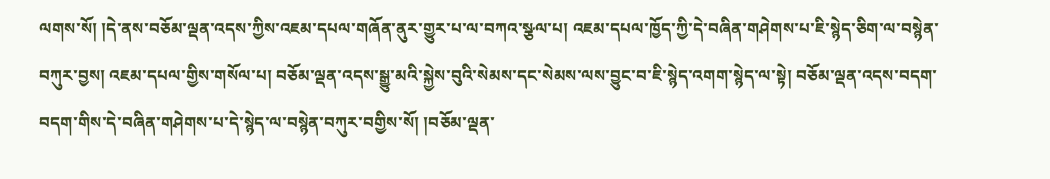ལགས་སོ། །དེ་ནས་བཅོམ་ལྡན་འདས་ཀྱིས་འཇམ་དཔལ་གཞོན་ནུར་གྱུར་པ་ལ་བཀའ་སྩལ་པ། འཇམ་དཔལ་ཁྱོད་ཀྱི་དེ་བཞིན་གཤེགས་པ་ཇི་སྙེད་ཅིག་ལ་བསྙེན་བཀུར་བྱས། འཇམ་དཔལ་གྱིས་གསོལ་པ། བཅོམ་ལྡན་འདས་སྒྱུ་མའི་སྐྱེས་བུའི་སེམས་དང་སེམས་ལས་བྱུང་བ་ཇི་སྙེད་འགག་སྙེད་ལ་སྟེ། བཅོམ་ལྡན་འདས་བདག་བདག་གིས་དེ་བཞིན་གཤེགས་པ་དེ་སྙེད་ལ་བསྙེན་བཀུར་བགྱིས་སོ། །བཅོམ་ལྡན་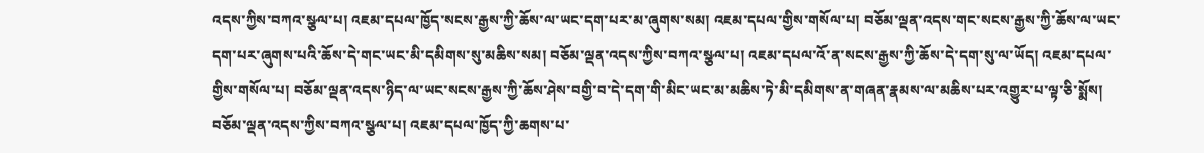འདས་ཀྱིས་བཀའ་སྩལ་པ། འཇམ་དཔལ་ཁྱོད་སངས་རྒྱས་ཀྱི་ཆོས་ལ་ཡང་དག་པར་མ་ཞུགས་སམ། འཇམ་དཔལ་གྱིས་གསོལ་པ། བཅོམ་ལྡན་འདས་གང་སངས་རྒྱས་ཀྱི་ཆོས་ལ་ཡང་དག་པར་ཞུགས་པའི་ཆོས་དེ་གང་ཡང་མི་དམིགས་སུ་མཆིས་སམ། བཅོམ་ལྡན་འདས་ཀྱིས་བཀའ་སྩལ་པ། འཇམ་དཔལ་འོ་ན་སངས་རྒྱས་ཀྱི་ཆོས་དེ་དག་སུ་ལ་ཡོད། འཇམ་དཔལ་གྱིས་གསོལ་པ། བཅོམ་ལྡན་འདས་ཉིད་ལ་ཡང་སངས་རྒྱས་ཀྱི་ཆོས་ཤེས་བགྱི་བ་དེ་དག་གི་མིང་ཡང་མ་མཆིས་ཏེ་མི་དམིགས་ན་གཞན་རྣམས་ལ་མཆིས་པར་འགྱུར་པ་ལྟ་ཅི་སྨོས། བཅོམ་ལྡན་འདས་ཀྱིས་བཀའ་སྩལ་པ། འཇམ་དཔལ་ཁྱོད་ཀྱི་ཆགས་པ་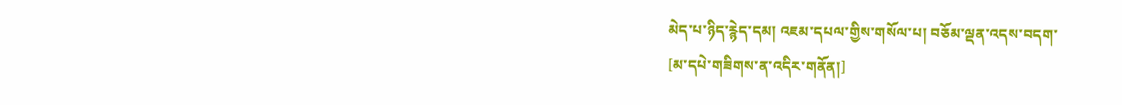མེད་པ་ཉིད་རྙེད་དམ། འཇམ་དཔལ་གྱིས་གསོལ་པ། བཅོམ་ལྡན་འདས་བདག་
[མ་དཔེ་གཟིགས་ན་འདིར་གནོན།]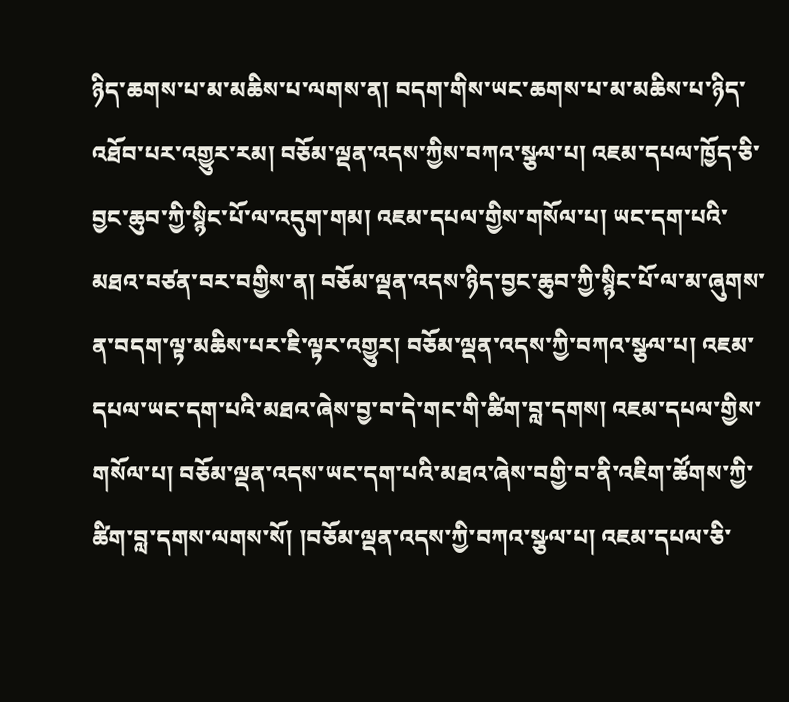ཉིད་ཆགས་པ་མ་མཆིས་པ་ལགས་ན། བདག་གིས་ཡང་ཆགས་པ་མ་མཆིས་པ་ཉིད་འཐོབ་པར་འགྱུར་རམ། བཅོམ་ལྡན་འདས་ཀྱིས་བཀའ་སྩལ་པ། འཇམ་དཔལ་ཁྱོད་ཅི་བྱང་ཆུབ་ཀྱི་སྙིང་པོ་ལ་འདུག་གམ། འཇམ་དཔལ་གྱིས་གསོལ་པ། ཡང་དག་པའི་མཐའ་བཙན་བར་བགྱིས་ན། བཅོམ་ལྡན་འདས་ཉིད་བྱང་ཆུབ་ཀྱི་སྙིང་པོ་ལ་མ་ཞུགས་ན་བདག་ལྟ་མཆིས་པར་ཇི་ལྟར་འགྱུར། བཅོམ་ལྡན་འདས་ཀྱི་བཀའ་སྩལ་པ། འཇམ་དཔལ་ཡང་དག་པའི་མཐའ་ཞེས་བྱ་བ་དེ་གང་གི་ཚིག་བླ་དགས། འཇམ་དཔལ་གྱིས་གསོལ་པ། བཅོམ་ལྡན་འདས་ཡང་དག་པའི་མཐའ་ཞེས་བགྱི་བ་ནི་འཇིག་ཚོགས་ཀྱི་ཚིག་བླ་དགས་ལགས་སོ། །བཅོམ་ལྡན་འདས་ཀྱི་བཀའ་སྩལ་པ། འཇམ་དཔལ་ཅི་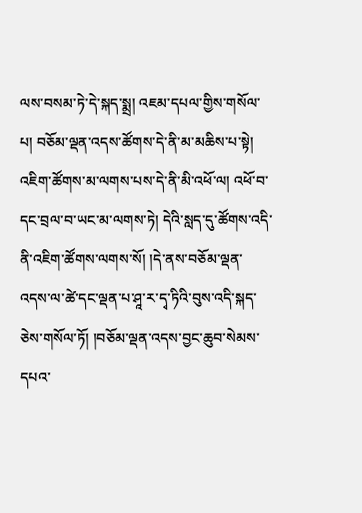ལས་བསམ་ཏེ་དེ་སྐད་སྨྲ། འཇམ་དཔལ་གྱིས་གསོལ་པ། བཅོམ་ལྡན་འདས་ཚོགས་དེ་ནི་མ་མཆིས་པ་སྟེ། འཇིག་ཚོགས་མ་ལགས་པས་དེ་ནི་མི་འཕོ་ལ། འཕོ་བ་དང་བྲལ་བ་ཡང་མ་ལགས་ཏེ། དེའི་སླད་དུ་ཚོགས་འདི་ནི་འཇིག་ཚོགས་ལགས་སོ། །དེ་ནས་བཅོམ་ལྡན་འདས་ལ་ཚེ་དང་ལྡན་པ་ཤཱ་ར་དྭ་ཏིའི་བུས་འདི་སྐད་ཅེས་གསོལ་ཏོ། །བཅོམ་ལྡན་འདས་བྱང་ཆུབ་སེམས་དཔའ་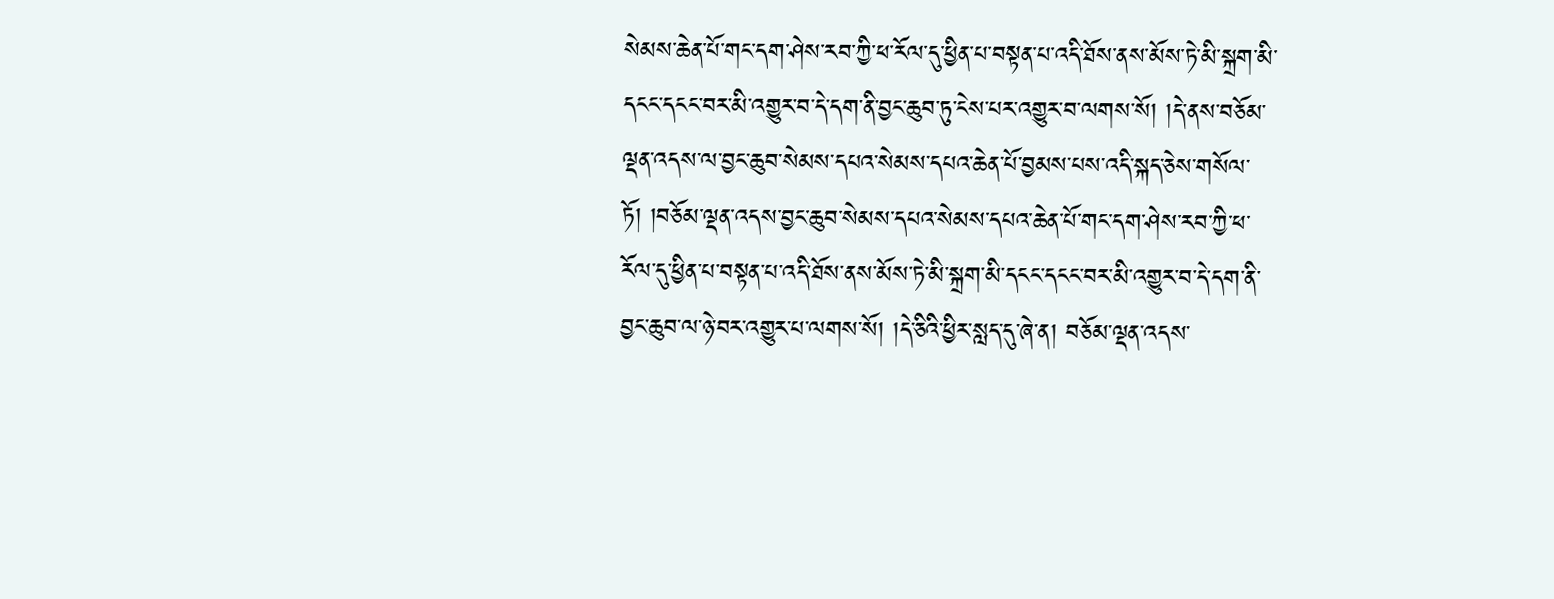སེམས་ཆེན་པོ་གང་དག་ཤེས་རབ་ཀྱི་ཕ་རོལ་དུ་ཕྱིན་པ་བསྟན་པ་འདི་ཐོས་ནས་མོས་ཏེ་མི་སྐྲག་མི་དངང་དངང་བར་མི་འགྱུར་བ་དེ་དག་ནི་བྱང་ཆུབ་ཏུ་ངེས་པར་འགྱུར་བ་ལགས་སོ། །དེ་ནས་བཅོམ་ལྡན་འདས་ལ་བྱང་ཆུབ་སེམས་དཔའ་སེམས་དཔའ་ཆེན་པོ་བྱམས་པས་འདི་སྐད་ཅེས་གསོལ་ཏོ། །བཅོམ་ལྡན་འདས་བྱང་ཆུབ་སེམས་དཔའ་སེམས་དཔའ་ཆེན་པོ་གང་དག་ཤེས་རབ་ཀྱི་ཕ་རོལ་དུ་ཕྱིན་པ་བསྟན་པ་འདི་ཐོས་ནས་མོས་ཏེ་མི་སྐྲག་མི་དངང་དངང་བར་མི་འགྱུར་བ་དེ་དག་ནི་བྱང་ཆུབ་ལ་ཉེ་བར་འགྱུར་པ་ལགས་སོ། །དེ་ཅིའི་ཕྱིར་སླད་དུ་ཞེ་ན། བཅོམ་ལྡན་འདས་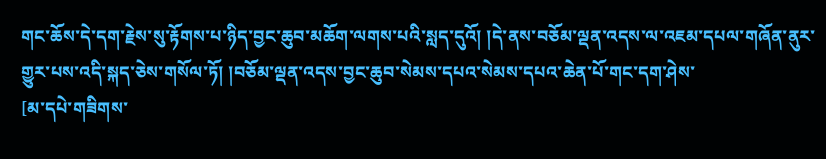གང་ཆོས་དེ་དག་རྗེས་སུ་རྟོགས་པ་ཉིད་བྱང་ཆུབ་མཆོག་ལགས་པའི་སླད་དུའོ། །དེ་ནས་བཅོམ་ལྡན་འདས་ལ་འཇམ་དཔལ་གཞོན་ནུར་གྱུར་པས་འདི་སྐད་ཅེས་གསོལ་ཏོ། །བཅོམ་ལྡན་འདས་བྱང་ཆུབ་སེམས་དཔའ་སེམས་དཔའ་ཆེན་པོ་གང་དག་ཤེས་
[མ་དཔེ་གཟིགས་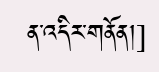ན་འདིར་གནོན།]